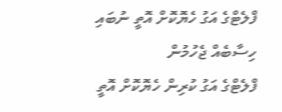ފްލެޓްގެ އަގު ހެޔޮކޮށް އޮތީ ނުބައި ހިސާބެއް ޖެހުމުން
ފްލެޓްގެ އަގު ކުރިން ހެޔޮކޮށް އޮތީ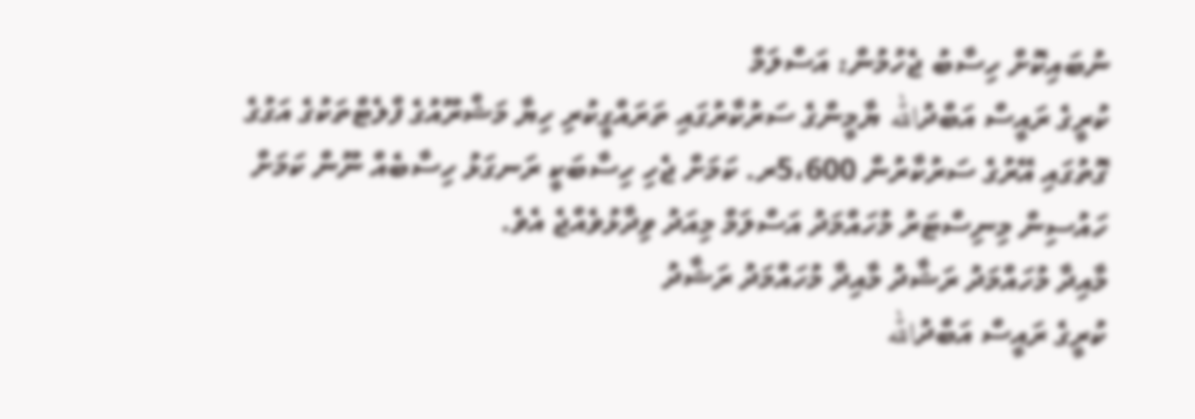ނުބައިކޮށް ހިސާބު ޖެހުމުން: އަސްލަމް
ކުރީގެ ރައީސް އަބްދުالله ޔާމީންގެ ސަރުކާރުގައި ތަރައްގީކުރި ހިޔާ މަޝްރޫއުގެ ފްލެޓްތަކުގެ އަގުގެ ގޮތުގައި އޭރުގެ ސަރުކާރުން 5،600ރ. ކަމަށް ޖެހި ހިސާބަކީ ރަނގަޅު ހިސާބެއް ނޫން ކަމަށް ހައުސިން މިނިސްޓަރު މުހައްމަދު އަސްލަމް މިއަދު ވިދާޅުވެއްޖެ އެވެ.
މާއިދާ މުހައްމަދު ރަޝާދު މާއިދާ މުހައްމަދު ރަޝާދު
ކުރީގެ ރައީސް އަބްދުالله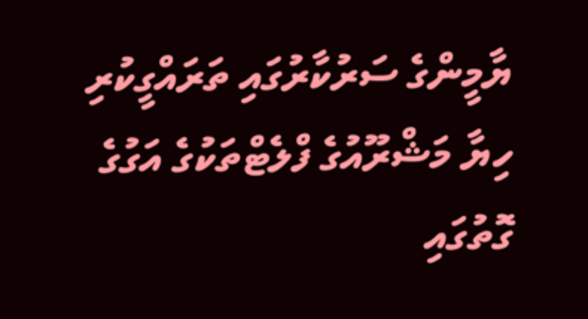ޔާމީންގެ ސަރުކާރުގައި ތަރައްގީކުރި ހިޔާ މަޝްރޫއުގެ ފްލެޓްތަކުގެ އަގުގެ ގޮތުގައި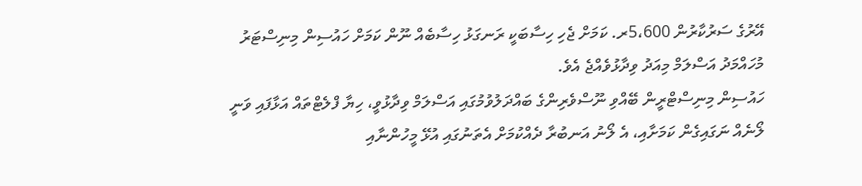އޭރުގެ ސަރުކާރުން 5،600ރ. ކަމަށް ޖެހި ހިސާބަކީ ރަނގަޅު ހިސާބެއް ނޫން ކަމަށް ހައުސިން މިނިސްޓަރު މުހައްމަދު އަސްލަމް މިއަދު ވިދާޅުވެއްޖެ އެވެ.
ހައުސިން މިނިސްޓްރީން ބޭއްވި ނޫސްވެރިންގެ ބައްދަލުވުމުގައި އަސްލަމް ވިދާޅުވީ، ހިޔާ ފްލެޓްތައް އަޅާފައި ވަނީ ލޯނެއް ނަގައިގެން ކަމަށާއި، އެ ލޯނު އަނބުރާ ދެއްކުމަށް އެތަނުގައި އުޅޭ މީހުންނާއި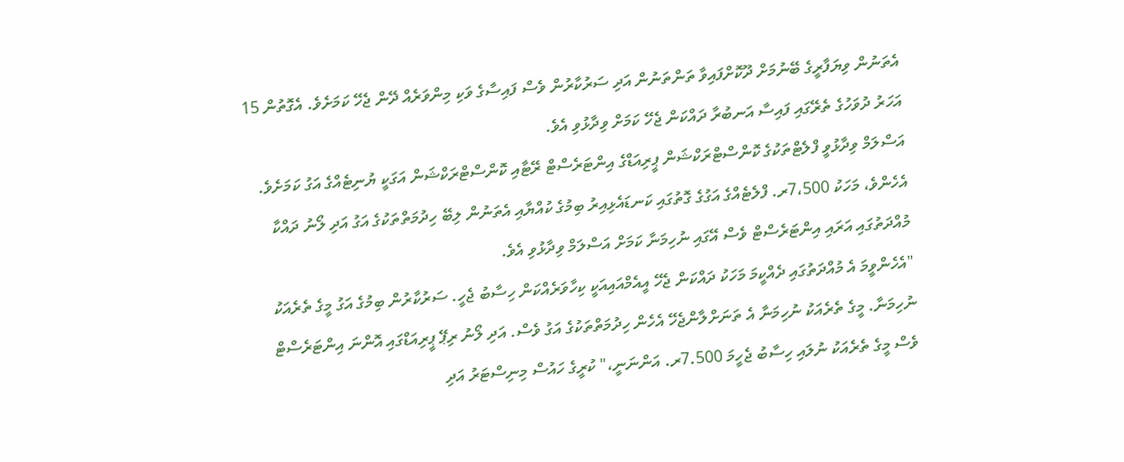އެތަނުން ވިޔަފާރީގެ ބޭނުމަށް ދޫކޮށްފައިވާ ތަންތަނުން އަދި ސަރުކާރުން ވެސް ފައިސާގެ ވަކި މިންވަރެއް ދޭން ޖެހޭ ކަމަށެވެ. އެގޮތުން 15 އަހަރު ދުވަހުގެ ތެރޭގައި ފައިސާ އަނބުރާ ދައްކަން ޖެހޭ ކަމަށް ވިދާޅުވި އެވެ.
އަސްލަމް ވިދާޅުވީ ފްލެޓްތަކުގެ ކޮންސްޓްރަކްޝަން ޕީރިއަޑްގެ އިންޓަރެސްޓް ރޭޓާއި ކޮންސްޓްރަކްޝަން އަގަކީ ޔުނިޓެއްގެ އަގު ކަމަށެވެ. އެހެންވެ، މަހަކު 7،500ރ. ފްލެޓެއްގެ އަގުގެ ގޮތުގައި ކަނޑައެޅިއިރު ބިމުގެ ކުއްޔާއި އެތަނުން ލިބޭ ހިދުމަތްތަކުގެ އަގު އަދި ލޯނު ދައްކާ މުއްދަތުގައި އަރައި އިންޓަރެސްޓް ވެސް އޭގައި ނުހިމަނާ ކަމަށް އަސްލަމް ވިދާޅުވި އެވެ.
"އެހެންވީމަ އެ މުއްދަތުގައި ދެއްކީމަ މަހަކު ދައްކަން ޖެހޭ އީއެމްއައިއަކީ ކިހާވަރެއްކަން ހިސާބު ޖެހީ. ސަރުކާރުން ބިމުގެ އަގު މީގެ ތެރެއަކު ނުހިމަނާ. މީގެ ތެރެއަކު ނުހިމަނާ އެ ތަނަށްލާންޖެހޭ އެހެން ހިދުމަތްތަކުގެ އަގު ވެސް. އަދި ލޯނު ރިޕޭ ޕީރިއަޑްގައި އޮންނަ އިންޓަރެސްޓް ވެސް މީގެ ތެރެއަކު ނުލައި ހިސާބު ޖެހީމަ 7.500ރ. އަންނަނީ،" ކުރީގެ ހައުސް މިނިސްޓަރު އަދި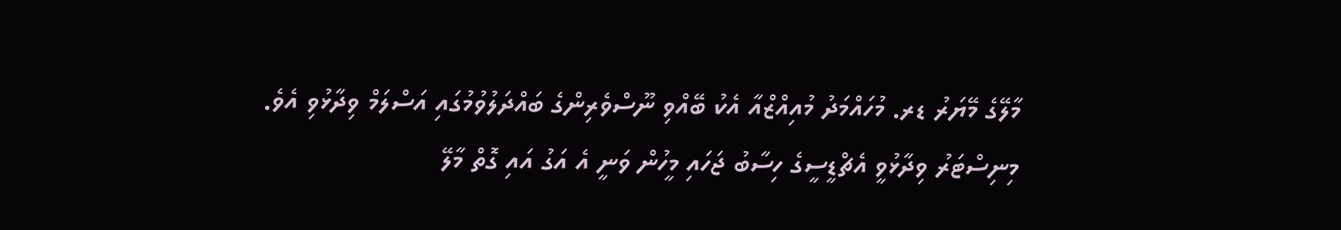މާލޭގެ މޭޔަރު ޑރ. މުހައްމަދު މުއިއްޒްއާ އެކު ބޭއްވި ނޫސްވެރިންގެ ބައްދަލުވުމުގައި އަސްލަމް ވިދާޅުވި އެވެ.
މިނިސްޓަރު ވިދާޅުވީ އެޗްޑީސީގެ ހިސާބު ޖަހައި މީހުން ވަނީ އެ އަގު އައި ގޮތް މާލޭ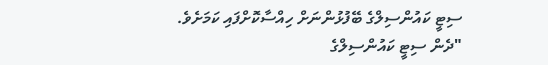ސިޓީ ކައުންސިލްގެ ބޭފުޅުންނަށް ހިއްސާކޮށްފައި ކަމަށެވެ.
"ދެން ސިޓީ ކައުންސިލްގެ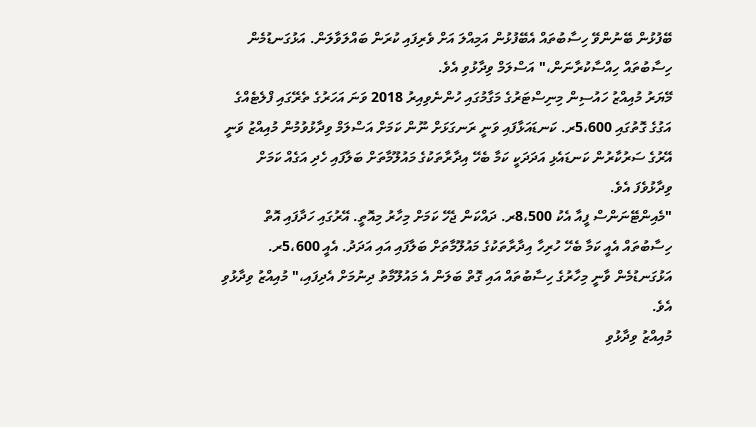ބޭފުޅުން ބޭނުންވޭ ހިސާބުތައް އެބޭފުޅުން އަމިއްލަ އަށް ވެރިފައި ކުރަން ބައްލަވާލަން. އަޅުގަނޑުމެން ހިސާބުތައް ހިއްސާކުރާނަން،" އަސްލަމް ވިދާޅުވި އެވެ.
މޭޔަރު މުއިއްޒު ހައުސިން މިނިސްޓަރުގެ މަގާމުގައި ހުންނެވިއިރު 2018 ވަނަ އަހަރުގެ ތެރޭގައި ފްލެޓެއްގެ އަގުގެ ގޮތުގައި 5،600ރ. ކަނޑައަޅާފައި ވަނީ ރަނގަޅަށް ނޫން ކަމަށް އަސްލަމް ވިދާޅުވުމުން މުއިއްޒު ވަނީ އޭރުގެ ސަރުކާރުން ކަނޑައެޅި އަދަދަކީ ކަމާ ބެހޭ އިދާރާތަކުގެ މައުލޫމާތަށް ބަލާފައި ހެދި އަގެއް ކަމަށް ވިދާޅުވެފަ އެވެ.
"މެއިންޓޭނަންސް ފީއާ އެކު 8،500ރ. ދައްކަން ޖެހޭ ކަމަށް މިހާރު މިއޮތީ. އޭރުގައި ހަދާފައި އޮތް ހިސާބުތައް އެއީ ކަމާ ބެހޭ ހުރިހާ އިދާރާތަކުގެ މައުލޫމާތަށް ބަލާފައި އައި އަދަދު. އެއީ 5،600ރ. އަޅުގަނޑުމެން ވާނީ މިހާރުގެ ހިސާބުތައް އައި ގޮތް ބަލަން އެ މައުލޫމާތު ދިނުމަށް އެދިފައި،" މުއިއްޒު ވިދާޅުވި އެވެ.
މުއިއްޒު ވިދާޅުވި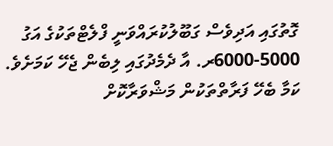ގޮތުގައި އަދިވެސް ގަބޫލުކުރައްވަނީ ފްލެޓްތަކުގެ އަގު 5000-6000ރ. އާ ދެމެދުގައި ލިބެން ޖެހޭ ކަމަށެވެ. ކަމާ ބެހޭ ފަރާތްތަކުން މަޝްވަރާކޮށް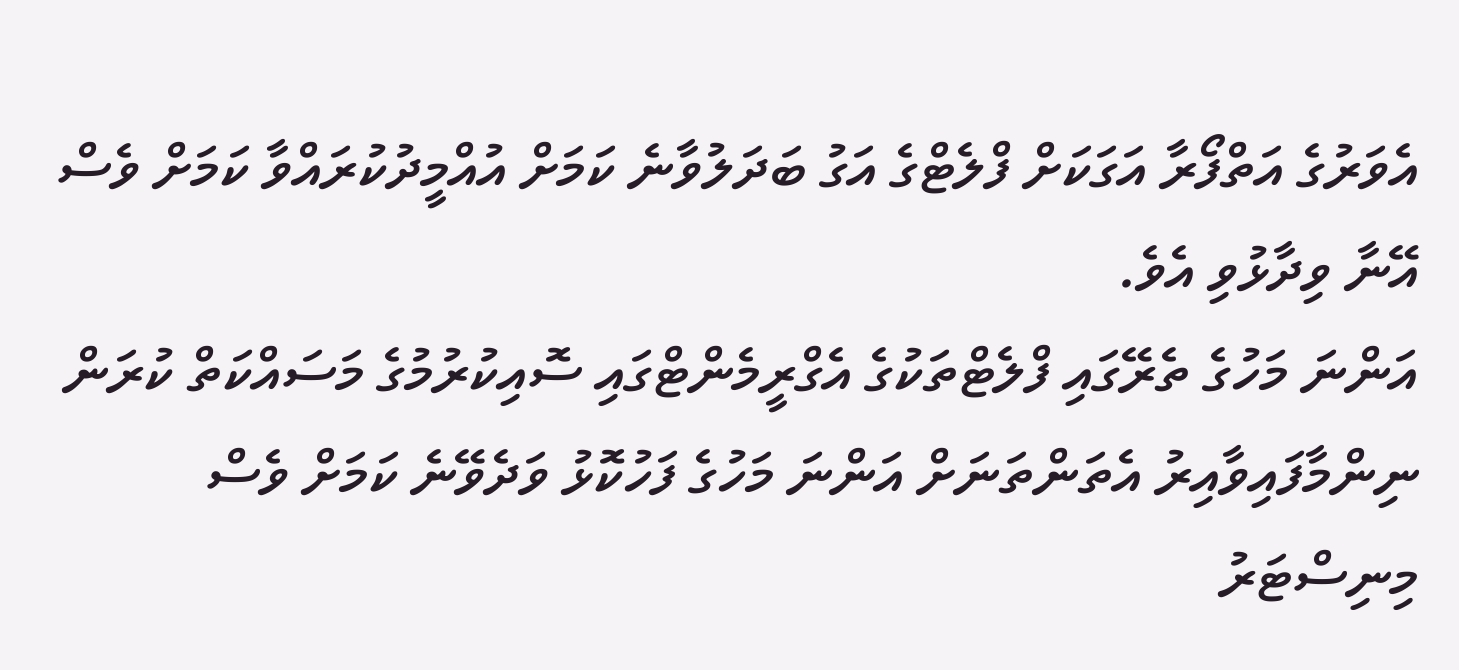އެވަރުގެ އަތްފޯރާ އަގަކަށް ފްލެޓްގެ އަގު ބަދަލުވާނެ ކަމަށް އުއްމީދުކުރައްވާ ކަމަށް ވެސް އޭނާ ވިދާޅުވި އެވެ.
އަންނަ މަހުގެ ތެރޭގައި ފްލެޓްތަކުގެ އެގްރީމެންޓްގައި ސޮއިކުރުމުގެ މަސައްކަތް ކުރަން ނިންމާފައިވާއިރު އެތަންތަނަށް އަންނަ މަހުގެ ފަހުކޮޅު ވަދެވޭނެ ކަމަށް ވެސް މިނިސްޓަރު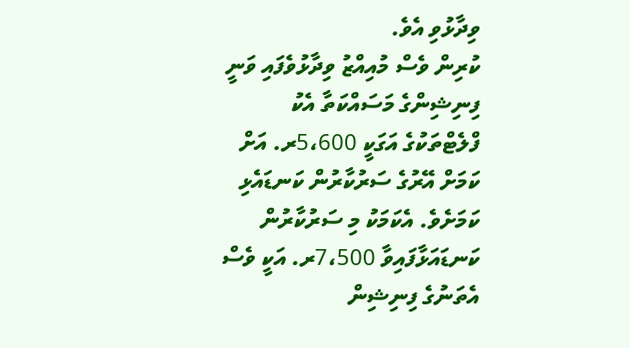ވިދާޅުވި އެވެ.
ކުރިން ވެސް މުއިއްޒު ވިދާޅުވެފައި ވަނީ ފިނިޝިންގެ މަސައްކަތާ އެކު ފްލެޓްތަކުގެ އަގަކީ 5،600ރ. އަށް ކަމަށް އޭރުގެ ސަރުކާރުން ކަނޑައެޅި ކަމަށެވެ. އެކަމަކު މި ސަރުކާރުން ކަނޑައަޅާފައިވާ 7،500ރ. އަކީ ވެސް އެތަނުގެ ފިނިޝިން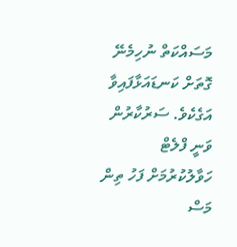މަސައްކަތް ނުހިމެނޭ ގޮތަށް ކަނޑައަޅާފައިވާ އަގެކެވެ. ސަރުކާރުން ވަނީ ފްލެޓް ހަވާލުކުރުމަށް ފަހު ތިން މަސް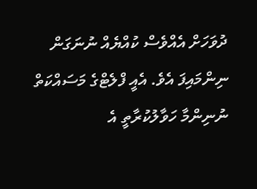ދުވަހަށް އެއްވެސް ކުއްޔެއް ނުނަގަން ނިންމައިފަ އެވެ. އެއީ ފްލެޓްގެ މަސައްކަތް ނުނިންމާ ހަވާލުކުރާތީ އެ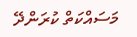މަސައްކަތް ކުރަންދޭ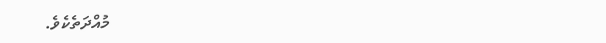މުއްދަތެކެވެ.